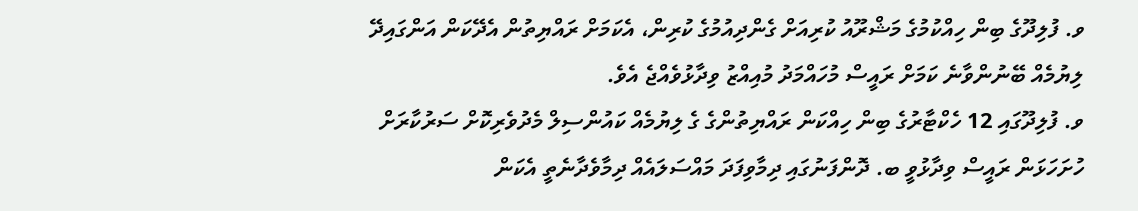ވ. ފުލިދޫގެ ބިން ހިއްކުމުގެ މަޝްރޫއު ކުރިއަށް ގެންދިއުމުގެ ކުރިން، އެކަމަށް ރައްޔިތުން އެދޭކަން އަންގައިދޭ ލިޔުމެއް ބޭނުންވާނެ ކަމަށް ރައީސް މުހައްމަދު މުއިއްޒު ވިދާޅުވެއްޖެ އެވެ.
ވ. ފުލިދޫގައި 12 ހެކްޓާރުގެ ބިން ހިއްކަން ރައްޔިތުންގެ ގެ ލިޔުމެއް ކައުންސިލް މެދުވެރިކޮށް ސަރުކާރަށް ހުށަހަޅަން ރައީސް ވިދާޅުވީ ބ. ދޮންފަނުގައި ދިމާވިފަދަ މައްސަލައެއް ދިމާވެދާނެތީ އެކަން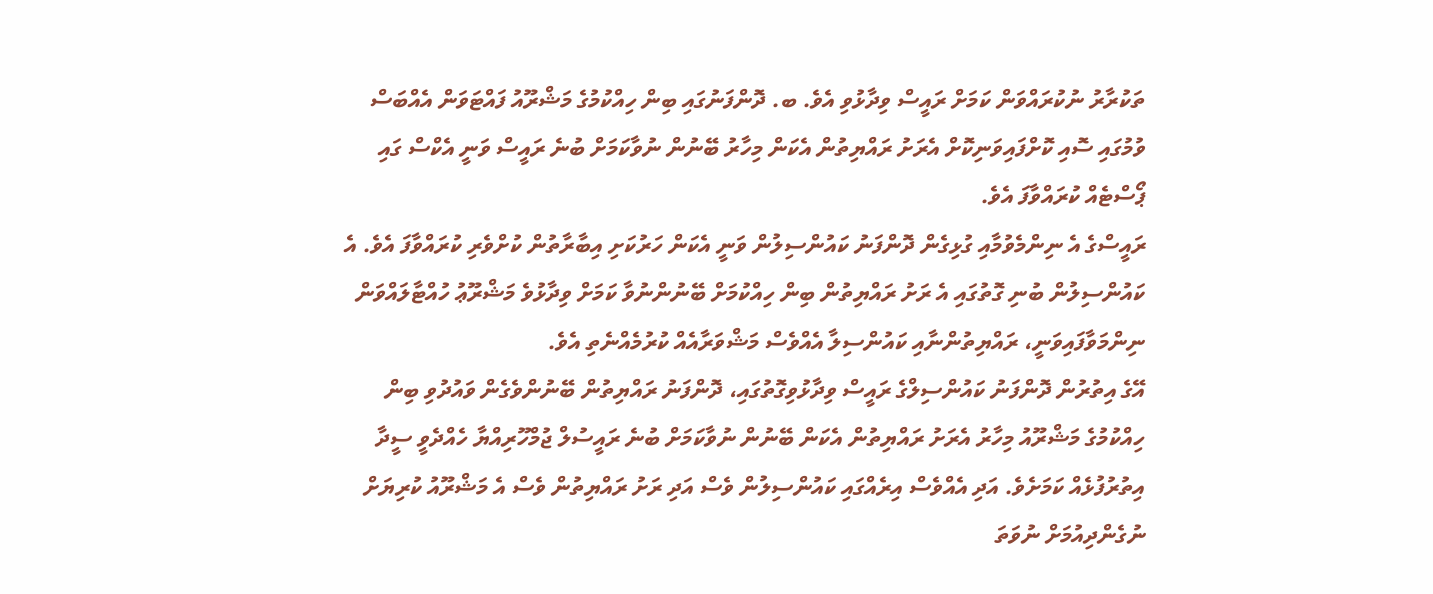ތަކުރާރު ނުކުރައްވަން ކަމަށް ރައީސް ވިދާޅުވި އެވެ. ބ. ދޮންފަނުގައި ބިން ހިއްކުމުގެ މަޝްރޫއު ފައްޓަވަން އެއްބަސް ވުމުގައި ސޮއި ކޮށްފައިވަނިކޮށް އެރަށު ރައްޔިތުން އެކަން މިހާރު ބޭނުން ނުވާކަމަށް ބުނެ ރައީސް ވަނީ އެކްސް ގައި ޕޯސްޓެއް ކުރައްވާފަ އެވެ.
ރައީސްގެ އެ ނިންމެވުމާއި ގުޅިގެން ދޮންފަނު ކައުންސިލުން ވަނީ އެކަން ހަރުކަށި އިބާރާތުން ކުށްވެރި ކުރައްވާފަ އެވެ. އެ ކައުންސިލުން ބުނި ގޮތުގައި އެ ރަށު ރައްޔިތުން ބިން ހިއްކުމަށް ބޭނުންނުވާ ކަމަށް ވިދާޅުވެ މަޝްރޫޢު ހުއްޓާލައްވަން ނިންމަވާފައިވަނީ، ރައްޔިތުންނާއި ކައުންސިލާ އެއްވެސް މަޝްވަރާއެއް ކުރުމެއްނެތި އެވެ.
އޭގެ އިތުރުން ދޮންފަނު ކައުންސިލްގެ ރައީސް ވިދާޅުވިގޮތުގައި، ދޮންފަނު ރައްޔިތުން ބޭނުންވެގެން ވައުދުވި ބިން ހިއްކުމުގެ މަޝްރޫއު މިހާރު އެރަށު ރައްޔިތުން އެކަން ބޭނުން ނުވާކަމަށް ބުނެ ރައީސުލް ޖުމްހޫރިއްޔާ ހެއްދެވީ ސީދާ އިތުރުފުޅެއް ކަމަށެވެ. އަދި އެއްވެސް އިރެއްގައި ކައުންސިލުން ވެސް އަދި ރަށު ރައްޔިތުން ވެސް އެ މަޝްރޫއު ކުރިޔަށް ނުގެންދިއުމަށް ނުވަތަ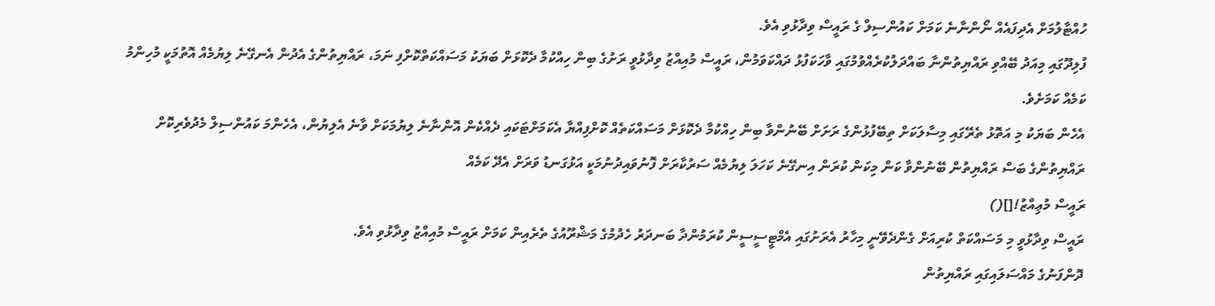ހުއްޓާލުމަށް އެދިފައެއް ނޯންނާނެ ކަމަށް ކައުންސިލް ގެ ރައީސް ވިދާޅުވި އެވެ.
ފުލިދޫގައި މިއަދު ބޭއްވި ރައްޔިތުންނާ ބައްދަލުކުރެއްވުމުގައި ވާހަކަފުޅު ދައްކަވަމުން، ރައީސް މުއިއްޒު ވިދާޅުވީ ރަށުގެ ބިން ހިއްކުމާ ދެކޮޅަށް ބަޔަކު މަސައްކަތްކޮށްފި ނަމަ، ރައްޔިތުންގެ އެދުން އެނގޭނެ ލިޔުމެއް އޮތުމަކީ މުހިންމު ކަމެއް ކަމަށެވެ.
އެހެން ބަޔަކު މި އަތޮޅު ތެރޭގައި މިސާލަކަށް ތިބޭފުޅުންގެ ރަށަށް ބޭނުންވާ ބިން ހިއްކުމާ ދެކޮޅަށް މަސައްކަތެއް ކޮށްފިއްޔާ އެކަމަށްޓަކައި ދެއްކެން އޮންނާނެ ލިޔުމަކަށް ވާނެ އެލިޔުން، އެހެންމަ ކައުންސިލް މެދުވެރިކޮށް ރައްޔިތުންގެ ބަސް ރައްޔިތުން ބޭނުންވާ ކަން މިކަން ކުރަން އިނގޭނެ ކަހަލަ ލިޔުމެއް ސަރުކާރަށް ފޮނުވައިދުނުމަކީ އަޅުގަނޑު ވަރަށް އެދޭ ކަމެއް
ރައީސް މުޢިއްޒު![]()
ރައީސް ވިދާޅުވީ މި މަސައްކަތް ކުރިއަށް ގެންދެވޭނީ މިހާރު އެރަށުގައި އެމްޓީސީސީން ކުރަމުންދާ ބަނދަރު ހެދުމުގެ މަޝްރޫއުގެ ތެރެއިން ކަމަށް ރައީސް މުއިއްޒު ވިދާޅުވި އެވެ.
ދޮންފަނުގެ މައްސަލައިގައި ރައްޔިތުން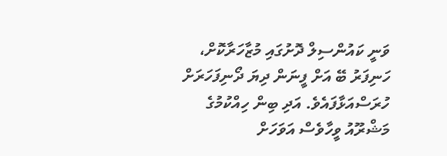ވަނީ ކައުންސިލް ދޮށުގައި މުޒާހަރާކޮށް، ހަނިފަރު ބޭ އަށް ފީނަން ދިޔަ ދޯނިފަހަރަށް ހުރަސްއަޅާފައެވެ. އަދި ބިން ހިއްކުމުގެ މަޝްރޫއު ވީހާވެސް އަވަހަށް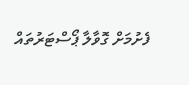ފެށުމަށް ގޮވާލާ ޕޯސްޓަރުތައް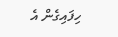ހިފައިގެން އެ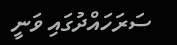ސަރަހައްދުގައި ވަނީ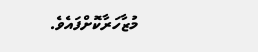މުޒާހަރާކޮށްފައެވެ.